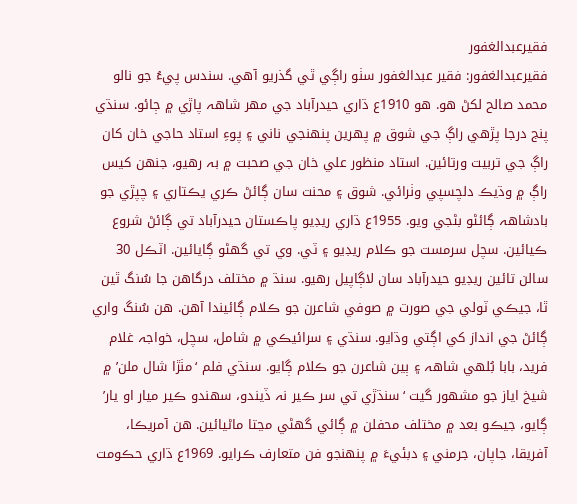فقيرعبدالغفور
فقيرعبدالغفور: فقير عبدالغفور سٺو راڳي ٿي گذريو آهي. سندس پيءُ جو نالو محمد صالح لکڻ هو. هو 1910ع ڌاري حيدرآباد جي مھر شاھہ پاڙي ۾ ڄائو. سنڌي پنج درجا پڙهي راڳ جي شوق ۾ پهرين پنھنجي ناني ۽ پوءِ استاد حاجي خان کان راڳ جي تربيت ورتائين. استاد منظور علي خان جي صحبت ۾ بہ رهيو، جنهن کيس راڳ ۾ وڌيڪ دلچسپي وٺرائي. شوق ۽ محنت سان ڳائڻ ڪري يڪتاري ۽ چپڙي جو بادشاھہ ڳائڻو بڻجي ويو. 1955ع ڌاري ريڊيو پاڪستان حيدرآباد تي ڳائڻ شروع ڪيائين. سچل سرمست جو ڪلام ريڊيو ۽ ٽي. وي تي گهڻو ڳايائين. اٽڪل 30 سالن تائين ريڊيو حيدرآباد سان لاڳاپيل رهيو. سنڌ ۾ مختلف درگاهن جا سُنگ ٿين ٿا، جيڪي ٽولي جي صورت ۾ صوفي شاعرن جو ڪلام ڳائيندا آهن. هن سُنگ واري ڳائڻ جي انداز کي اڳتي وڌايو. سنڌي ۽ سرائيڪي ۾ شامل، سچل، خواجہ غلام فريد، بابا بُلهي شاھہ ۽ ٻين شاعرن جو ڪلام ڳايو. سنڌي فلم ‘مٺڙا شال ملن’ ۾ شيخ اياز جو مشھور گيت ‘سنڌڙي تي سر ڪير نہ ڏيندو، سهندو ڪير ميار او يار’ ڳايو، جيڪو بعد ۾ مختلف محفلن ۾ ڳائي گهڻي مڃتا ماڻيائين. هن آمريڪا، آفريقا، جاپان، جرمني ۽ دبئيءَ ۾ پنهنجو فن متعارف ڪرايو. 1969ع ڌاري حڪومت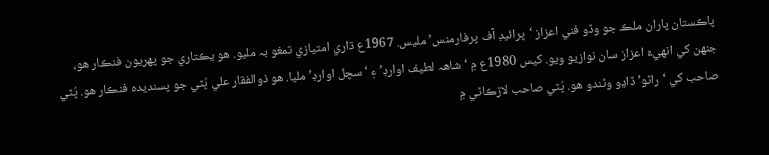پاڪستان پاران ملڪ جو وڏو فني اعزاز ‘پرائيڊ آف پرفارمنس’ مليس. 1967ع ڌاري امتيازي تمغو بہ مليو. هو يڪتاري جو پهريون فنڪار هو، جنهن کي انهيءَ اعزاز سان نوازيو ويو. کيس 1980ع ۾ ‘شاھہ لطيف اوارڊ’ ۽ ‘سچل اوارڊ’ مليا. هو ذوالفقار علي ڀُٽي جو پسنديدہ فنڪار هو. ڀُٽي صاحب کي ‘راڻو’ ڏاڍو وڻندو هو. ڀُٽي صاحب لاڙڪاڻي ۾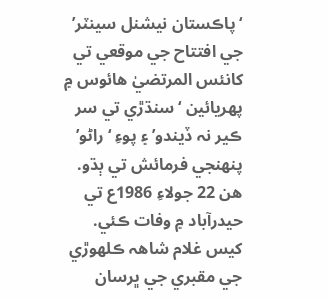‘پاڪستان نيشنل سينٽر’ جي افتتاح جي موقعي تي کانئس المرتضيٰ هائوس ۾ پهريائين ‘سنڌڙي تي سر ڪير نہ ڏيندو’ ۽ پوءِ ‘راڻو’ پنھنجي فرمائش تي ٻڌو. هن 22 جولاءِ 1986ع تي حيدرآباد ۾ وفات ڪئي. کيس غلام شاھہ ڪلهوڙي جي مقبري جي ڀرسان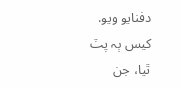دفنايو ويو. کيس ٻہ پٽ ٿيا، جن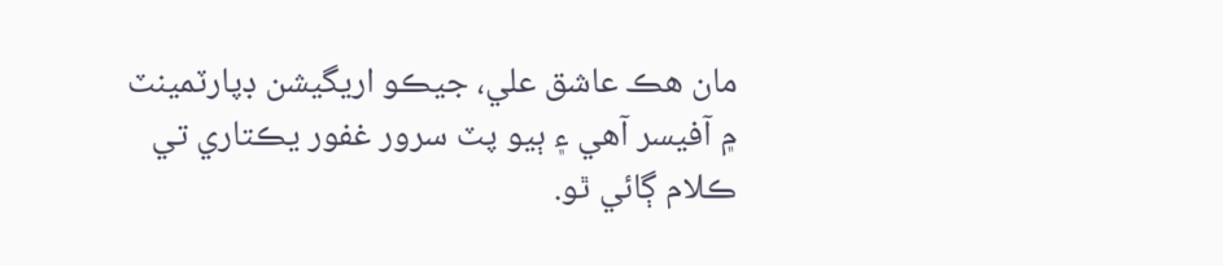مان هڪ عاشق علي، جيڪو اريگيشن ڊپارٽمينٽ ۾ آفيسر آهي ۽ ٻيو پٽ سرور غفور يڪتاري تي ڪلام ڳائي ٿو.